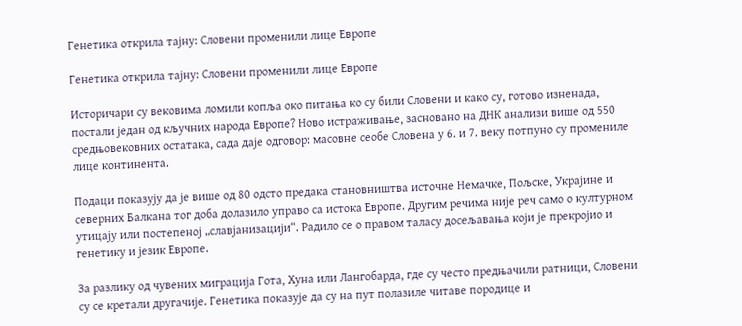Генетика открила тајну: Словени променили лице Европе

Генетика открила тајну: Словени променили лице Европе

Историчари су вековима ломили копља око питања ко су били Словени и како су, готово изненада, постали један од кључних народа Европе? Ново истраживање, засновано на ДНК анализи више од 550 средњовековних остатака, сада даје одговор: масовне сеобе Словена у 6. и 7. веку потпуно су промениле лице континента.

Подаци показују да је више од 80 одсто предака становништва источне Немачке, Пољске, Украјине и северних Балкана тог доба долазило управо са истока Европе. Другим речима није реч само о културном утицају или постепеној „славјанизацији“. Радило се о правом таласу досељавања који је прекројио и генетику и језик Европе.

За разлику од чувених миграција Гота, Хуна или Лангобарда, где су често предњачили ратници, Словени су се кретали другачије. Генетика показује да су на пут полазиле читаве породице и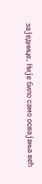заједнице. Није било само освајања већ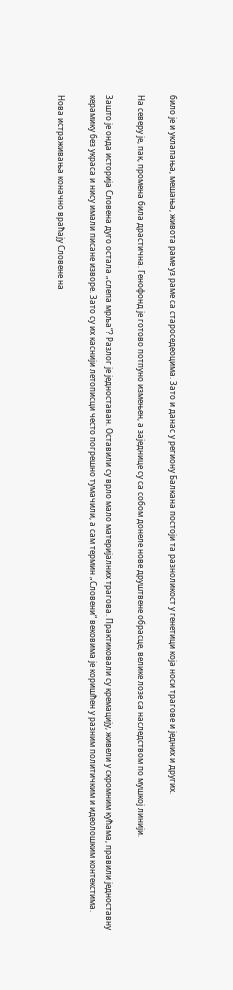било је и уклапања, мешања, живота раме уз раме са староседеоцима. Зато и данас у региону Балкана постоји та разноликост у генетици која носи трагове и једних и других.

На северу је, пак, промена била драстична. Генофонд је готово потпуно измењен, а заједнице су са собом донеле нове друштвене обрасце, велике лозе са наследством по мушкој линији.

Зашто је онда историја Словена дуго остала „слепа мрља“? Разлог је једноставан. Оставили су врло мало материјалних трагова. Практиковали су кремацију, живели у скромним кућама, правили једноставну керамику без украса и нису имали писане изворе. Зато су их каснији летописци често погрешно тумачили, а сам термин „Словени“ вековима је коришћен у разним политичким и идеолошким контекстима.

Нова истраживања коначно враћају Словене на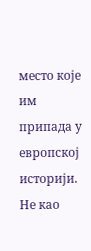место које им припада у европској историји. Не као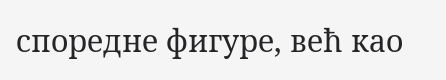споредне фигуре, већ као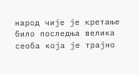народ чије је кретање било последња велика сеоба која је трајно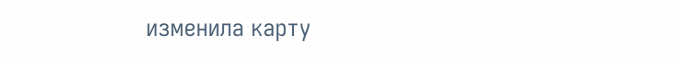изменила карту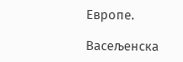Европе.

Васељенска